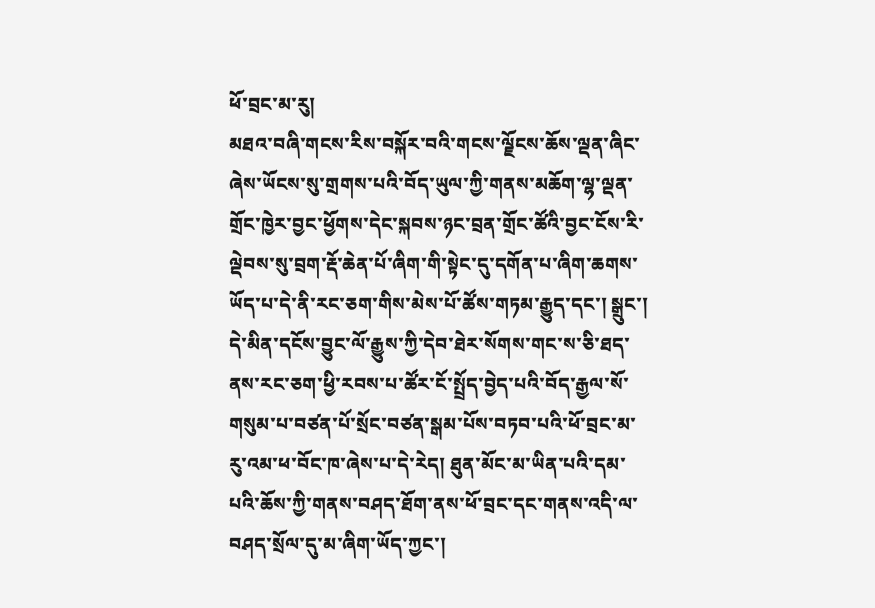ཕོ་བྲང་མ་རུ།
མཐའ་བཞི་གངས་རིས་བསྐོར་བའི་གངས་ལྗོངས་ཆོས་ལྡན་ཞིང་ཞེས་ཡོངས་སུ་གྲགས་པའི་བོད་ཡུལ་ཀྱི་གནས་མཆོག་ལྷ་ལྡན་གྲོང་ཁྱེར་བྱང་ཕྱོགས་དེང་སྐབས་ཉང་བྲན་གྲོང་ཚོའི་བྱང་ངོས་རི་ལྡེབས་སུ་བྲག་རྡོ་ཆེན་པོ་ཞིག་གི་སྟེང་དུ་དགོན་པ་ཞིག་ཆགས་ཡོད་པ་དེ་ནི་རང་ཅག་གིས་མེས་པོ་ཚོས་གཏམ་རྒྱུད་དང་། སྒྲུང་། དེ་མིན་དངོས་བྱུང་ལོ་རྒྱུས་ཀྱི་དེབ་ཐེར་སོགས་གང་ས་ཅི་ཐད་ནས་རང་ཅག་ཕྱི་རབས་པ་ཚོར་ངོ་སྤྲོད་བྱེད་པའི་བོད་རྒྱལ་སོ་གསུམ་པ་བཙན་པོ་སྲོང་བཙན་སྒམ་པོས་བཏབ་པའི་ཕོ་བྲང་མ་རུ་འམ་ཕ་བོང་ཁ་ཞེས་པ་དེ་རེད། ཐུན་མོང་མ་ཡིན་པའི་དམ་པའི་ཆོས་ཀྱི་གནས་བཤད་ཐོག་ནས་ཕོ་བྲང་དང་གནས་འདི་ལ་བཤད་སྲོལ་དུ་མ་ཞིག་ཡོད་ཀྱང་།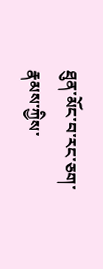ཐུན་མོང་བ་རང་ཅག་རྣམས་ཀྱིས་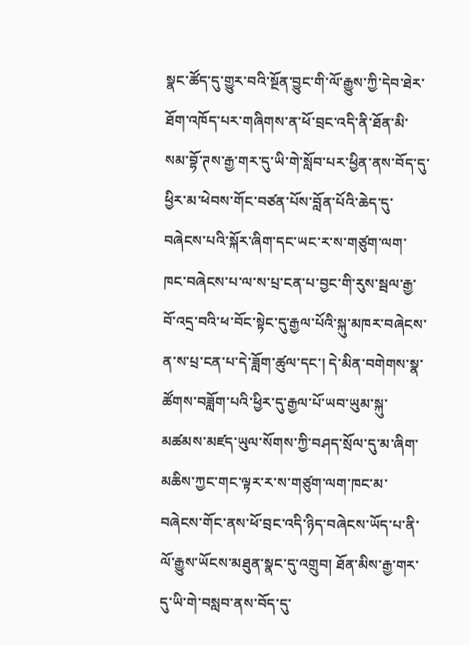སྣང་ཚོད་དུ་གྱུར་བའི་སྔོན་བྱུང་གི་ལོ་རྒྱུས་ཀྱི་དེབ་ཐེར་ཐོག་འཁོད་པར་གཞིགས་ན་ཕོ་བྲང་འདི་ནི་ཐོན་མི་སམ་བྷོ་ཊས་རྒྱ་གར་དུ་ཡི་གེ་སློབ་པར་ཕྱིན་ནས་བོད་དུ་ཕྱིར་མ་ཕེབས་གོང་བཙན་པོས་བློན་པོའི་ཆེད་དུ་བཞེངས་པའི་སྐོར་ཞིག་དང་ཡང་ར་ས་གཙུག་ལག་ཁང་བཞེངས་པ་ལ་ས་པྲ་ངན་པ་བྱང་གི་རུས་སྦལ་རྒྱ་བོ་འདྲ་བའི་ཕ་བོང་སྟེང་དུ་རྒྱལ་པོའི་སྐུ་མཁར་བཞེངས་ན་ས་པྲ་ངན་པ་དེ་ཟློག་ཚུལ་དང་། དེ་མིན་བགེགས་སྣ་ཚོགས་བཟློག་པའི་ཕྱིར་དུ་རྒྱལ་པོ་ཡབ་ཡུམ་སྐུ་མཚམས་མཛད་ཡུལ་སོགས་ཀྱི་བཤད་སྲོལ་དུ་མ་ཞིག་མཆིས་ཀྱང་གང་ལྟར་ར་ས་གཙུག་ལག་ཁང་མ་བཞེངས་གོང་ནས་ཕོ་བྲང་འདི་ཉིད་བཞེངས་ཡོད་པ་ནི་ལོ་རྒྱུས་ཡོངས་མཐུན་སྣང་དུ་འགྲུབ། ཐོན་མིས་རྒྱ་གར་དུ་ཡི་གེ་བསླབ་ནས་བོད་དུ་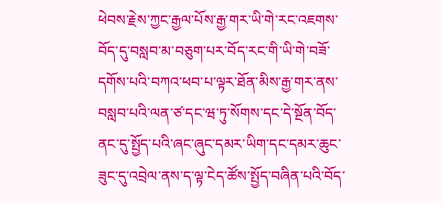ཕེབས་རྗེས་ཀྱང་རྒྱལ་པོས་རྒྱ་གར་ཡི་གེ་རང་འཇགས་བོད་དུ་བསླབ་མ་བཅུག་པར་བོད་རང་གི་ཡི་གེ་བཟོ་དགོས་པའི་བཀའ་ཕབ་པ་ལྟར་ཐོན་མིས་རྒྱ་གར་ནས་བསླབ་པའི་ལན་ཙ་དང་ཝ་ཏུ་སོགས་དང་དེ་སྔོན་བོད་ནང་དུ་སྤྱོད་པའི་ཞང་ཞུང་དམར་ཡིག་དང་དམར་ཆུང་ཟུང་དུ་འབྲེལ་ནས་ད་ལྟ་ངེད་ཚོས་སྤྱོད་བཞིན་པའི་བོད་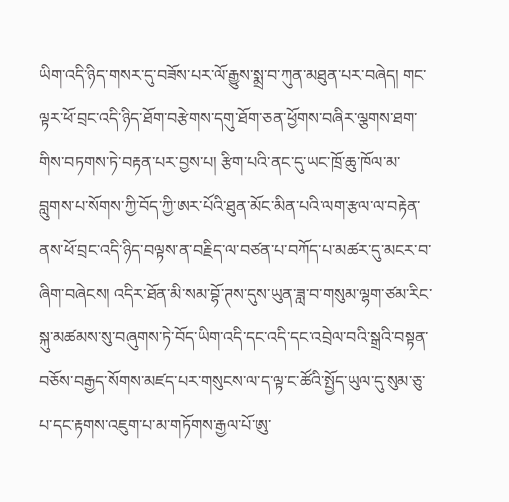ཡིག་འདི་ཉིད་གསར་དུ་བཟོས་པར་ལོ་རྒྱུས་སྨྲ་བ་ཀུན་མཐུན་པར་བཞེད། གང་ལྟར་ཕོ་བྲང་འདི་ཉིད་ཐོག་བརྩེགས་དགུ་ཐོག་ཅན་ཕྱོགས་བཞིར་ལྕགས་ཐག་གིས་བཏགས་ཏེ་བརྟན་པར་བྱས་པ། རྩིག་པའི་ནང་དུ་ཡང་ཁྲོ་ཆུ་ཁོལ་མ་བླུགས་པ་སོགས་ཀྱི་བོད་ཀྱི་ཨར་པོའི་ཐུན་མོང་མིན་པའི་ལག་རྩལ་ལ་བརྟེན་ནས་ཕོ་བྲང་འདི་ཉིད་བལྟས་ན་བརྗིད་ལ་བཙན་པ་བཀོད་པ་མཚར་དུ་མངར་བ་ཞིག་བཞེངས། འདིར་ཐོན་མི་སམ་བྷོ་ཊས་དུས་ཡུན་ཟླ་བ་གསུམ་ལྷག་ཙམ་རིང་སྐུ་མཚམས་སུ་བཞུགས་ཏེ་བོད་ཡིག་འདི་དང་འདི་དང་འབྲེལ་བའི་སྒྲའི་བསྟན་བཅོས་བརྒྱད་སོགས་མཛད་པར་གསུངས་ལ་ད་ལྟ་ང་ཚོའི་སྤྱོད་ཡུལ་དུ་སུམ་ཅུ་པ་དང་རྟགས་འཇུག་པ་མ་གཏོགས་རྒྱལ་པོ་ཨུ་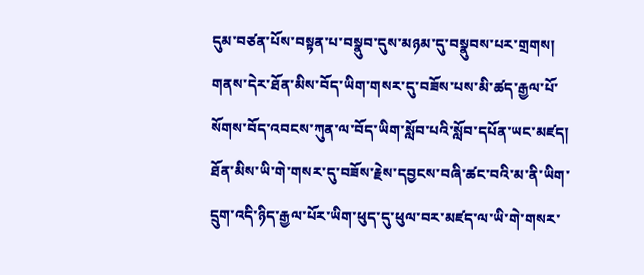དུམ་བཙན་པོས་བསྟན་པ་བསྣུབ་དུས་མཉམ་དུ་བསྣུབས་པར་གྲགས། གནས་དེར་ཐོན་མིས་བོད་ཡིག་གསར་དུ་བཟོས་པས་མི་ཚད་རྒྱལ་པོ་སོགས་བོད་འབངས་ཀུན་ལ་བོད་ཡིག་སློབ་པའི་སློབ་དཔོན་ཡང་མཛད། ཐོན་མིས་ཡི་གེ་གསར་དུ་བཟོས་རྗེས་དབྱངས་བཞི་ཚང་བའི་མ་ནི་ཡིག་དྲུག་འདི་ཉིད་རྒྱལ་པོར་ཡིག་ཕུད་དུ་ཕུལ་བར་མཛད་ལ་ཡི་གེ་གསར་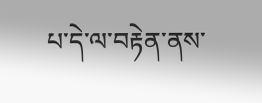པ་དེ་ལ་བརྟེན་ནས་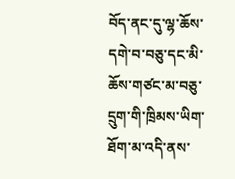བོད་ནང་དུ་ལྷ་ཆོས་དགེ་བ་བཅུ་དང་མི་ཆོས་གཙང་མ་བཅུ་དྲུག་གི་ཁྲིམས་ཡིག་ཐོག་མ་འདི་ནས་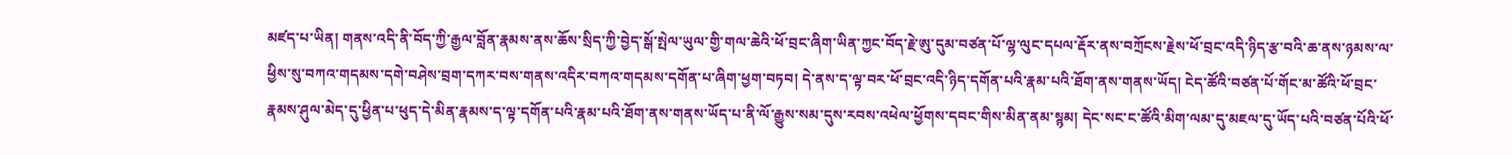མཛད་པ་ཡིན། གནས་འདི་ནི་བོད་ཀྱི་རྒྱལ་བློན་རྣམས་ནས་ཆོས་སྲིད་ཀྱི་བྱེད་སྒོ་སྤེལ་ཡུལ་གྱི་གལ་ཆེའི་ཕོ་བྲང་ཞིག་ཡིན་ཀྱང་བོད་རྗེ་ཨུ་དུམ་བཙན་པོ་ལྷ་ལུང་དཔལ་རྡོར་ནས་བཀྲོངས་རྗེས་ཕོ་བྲང་འདི་ཉིད་རྩ་བའི་ཆ་ནས་ཉམས་ལ་ཕྱིས་སུ་བཀའ་གདམས་དགེ་བཤེས་བྲག་དཀར་བས་གནས་འདིར་བཀའ་གདམས་དགོན་པ་ཞིག་ཕྱག་བཏབ། དེ་ནས་ད་ལྟ་བར་ཕོ་བྲང་འདི་ཉིད་དགོན་པའི་རྣམ་པའི་ཐོག་ནས་གནས་ཡོད། ངེད་ཚོའི་བཙན་པོ་གོང་མ་ཚོའི་ཕོ་བྲང་རྣམས་ཤུལ་མེད་དུ་ཕྱིན་པ་ཕུད་དེ་མིན་རྣམས་ད་ལྟ་དགོན་པའི་རྣམ་པའི་ཐོག་ནས་གནས་ཡོད་པ་ནི་ལོ་རྒྱུས་སམ་དུས་རབས་འཕེལ་ཕྱོགས་དབང་གིས་མིན་ནམ་སྙམ། དེང་སང་ང་ཚོའི་མིག་ལམ་དུ་མཇལ་དུ་ཡོད་པའི་བཙན་པོའི་ཕོ་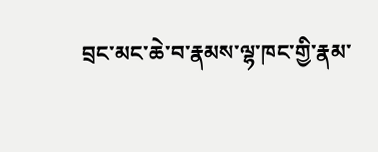བྲང་མང་ཆེ་བ་རྣམས་ལྷ་ཁང་གྱི་རྣམ་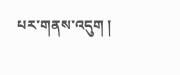པར་གནས་འདུག །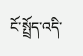ངོ་སྤྲོད་འདི་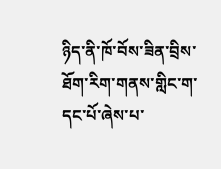ཉིད་ནི་ཁོ་བོས་ཟིན་བྲིས་ཐོག་རིག་གནས་གླིང་ག་དང་པོ་ཞེས་པ་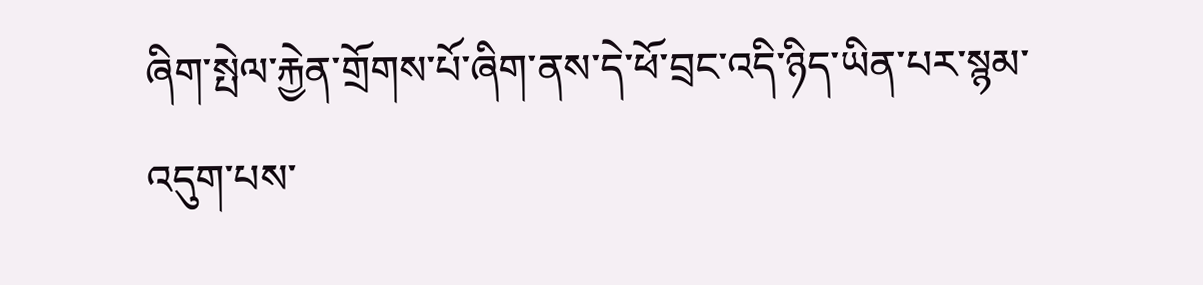ཞིག་སྤེལ་རྐྱེན་གྲོགས་པོ་ཞིག་ནས་དེ་ཕོ་བྲང་འདི་ཉིད་ཡིན་པར་སྙམ་འདུག་པས་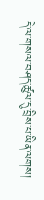དེ་ལ་གསལ་བཤད་ཚུལ་དུ་བྲིས་པ་ཡིན་ལགས།